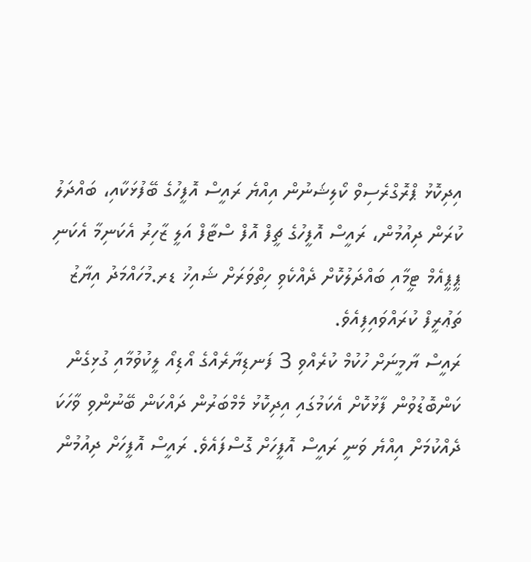އިދިކޮޅު ޕްރޮގްރެސިވް ކޯލިޝަނުން އިއްޔެ ރައީސް އޮފީހުގެ ބޭފުޅަކާއި، ބައްދަލު ކުރަން ދިއުމުން، ރައީސް އޮފީހުގެ ޗީފް އޮފް ސްޓާފް އަލީ ޒާހިރު އެކަނިމާ އެކަނި ޕީޕީއެމް ޓީމާއި ބައްދަލުކޮށް ދެއްކެވި ހިތްވަރަށް ޝައިޚު ޑރ.މުހައްމަދު އިޔާޒު ތަޢުރީފް ކުރައްވައިފިއެވެ.
ރައީސް ޔާމީނަށް ހުކުމް ކުރެއްވި 3 ފަނޑިޔާރެއްގެ އޯޑިއޯ ލީކުވުމާއި ގުޅިގެން ކަންބޮޑުވުން ފާޅުކޮށް އެކަމުގައި އިދިކޮޅު މެމްބަރުން ދައްކަން ބޭނުންވި ވާހަކަ ދެއްކުމަށް އިއްޔެ ވަނީ ރައީސް އޮފީހަށް ގޮސްފައެވެ. ރައީސް އޮފީހަށް ދިއުމުން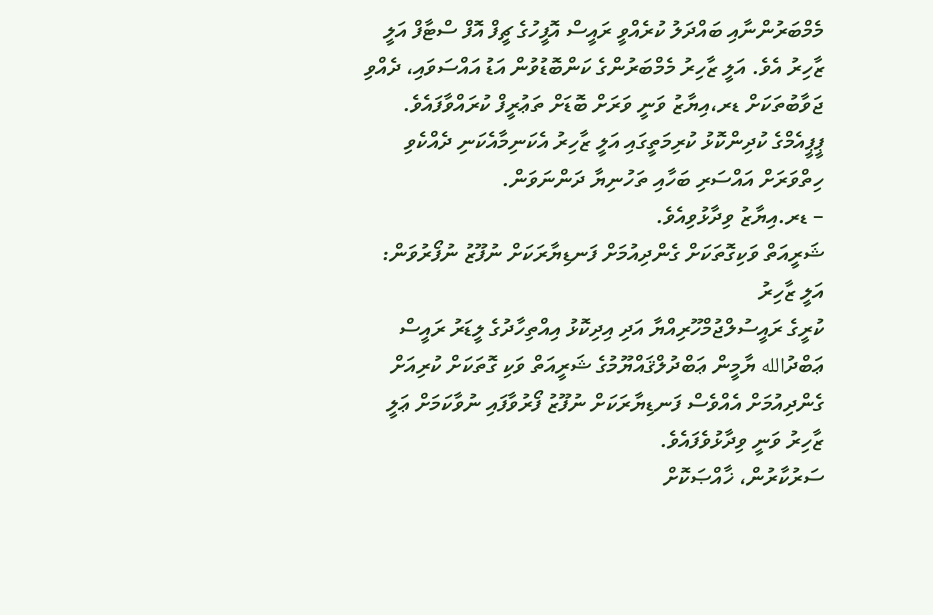މެމްބަރުންނާއި ބައްދަލު ކުރެއްވީ ރައީސް އޮފީހުގެ ޗީފް އޮފް ސްޓާފް އަލީ ޒާހިރު އެވެ. އަލީ ޒާހިރު މެމްބަރުންގެ ކަންބޮޑުވުން އަޑު އައްސަވައި، ދެއްވި ޖަވާބުތަކަށް ޑރ،އިޔާޒު ވަނީ ވަރަށް ބޮޑަށް ތަޢުރީފް ކުރައްވާފައެވެ.
ޕީޕީއެމްގެ ކުދިންކޮޅު ކުރިމަތީގައި އަލީ ޒާހިރު އެކަނިމާއެކަނި ދެއްކެވި ހިތްވަރަށް އައްސަރި ބަހާއި ތަހުނިޔާ ދަންނަވަން.
– ޑރ.އިޔާޒު ވިދާޅުވިއެވެ.
ޝަރީއަތް ވަކިގޮތަކަށް ގެންދިއުމަށް ފަނޑިޔާރަކަށް ނުފޫޒު ނުފޯރުވަން: އަލީ ޒާހިރު
ކުރީގެ ރައީސުލްޖުމްހޫރިއްޔާ އަދި އިދިކޮޅު އިއްތިހާދުގެ ލީޑަރު ރައީސް ޢަބްދުالله ޔާމީން ޢަބްދުލްޤައްޔޫމުގެ ޝަރީއަތް ވަކި ގޮތަކަށް ކުރިއަށް ގެންދިއުމަށް އެއްވެސް ފަނޑިޔާރަކަށް ނުފޫޒު ފޯރުވާފައި ނުވާކަމަށް ޢަލީ ޒާހިރު ވަނީ ވިދާޅުވެފައެވެ.
ސަރުކާރުން، ޚާއްޞަކޮށް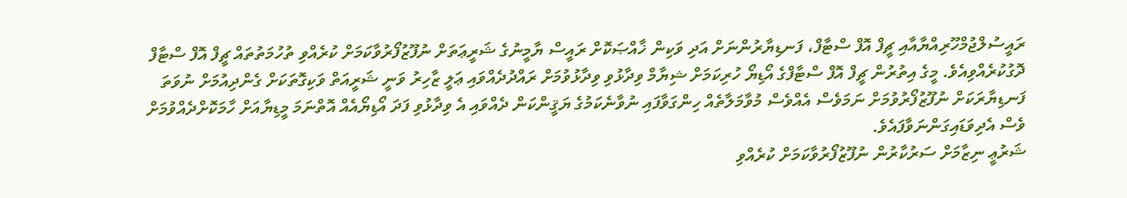ރައީސުލްޖުމްހޫރިއްޔާއާއި ޗީފް އޮފް ސްޓާފް، ފަނޑިޔާރުންނަށް އަދި ވަކިން ޚާއްޞަކޮށް ރައީސް ޔާމީނުގެ ޝަރީޢަތަށް ނުފޫޒުފޯރުވާކަމަށް ކުރެއްވި ތުހުމަތުތައް ޗީފް އޮފް ސްޓާފް ދޮގުކުރެއްވިއެވެ. މީގެ އިތުރުން ޗީފް އޮފް ސްޓާފްގެ އޯޑިޔޯ ހުރިކަމަށް ޝިޔާމް ވިދާޅުވި ވިދާޅުވުމަށް ރައްދުދެއްވައި ޢަލީ ޒާހިރު ވަނީ ޝަރީއަތް ވަކިގޮތަކަށް ގެންދިއުމަށް ނުވަތަ ފަނޑިޔާރަކަށް ނުފޫޒުފޯރުވުމަށް ނަމަވެސް އެއްވެސް މުވާމަލާތެއް ހިންގަވާފައި ނުވާނެކަމުގެ ޔަޤީންކަން ދެއްވައި އެ ވިދާޅުވި ފަދަ އޯޑިޔޯއެއް އޮތްނަމަ މީޑިޔާއަށް ހާމަކޮށްދެއްވުމަށް ވެސް އެދިވަޑައިގަންނަވާފައެވެ.
ޝަރުޢީ ނިޒާމަށް ސަރުކާރުން ނުފޫޒުފޯރުވާކަމަށް ކުރެއްވި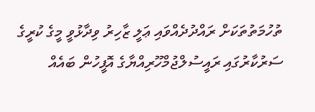ތުހުމަތުތަކަށް ރައްދުދެއްވައި ޢަލީ ޒާހިރު ވިދާޅުވީ މީގެ ކުރީގެ ސަރުކާރުގައި ރައީސުލްޖުމްހޫރިއްޔާގެ އޮފީހުން ބައެއް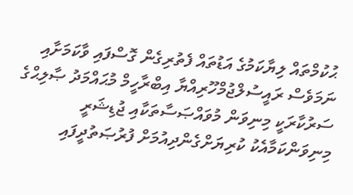ޙުކުމްތައް ލިޔާކަމުގެ އަޑުތައް ފެތުރިގެން ގޮސްފައި ވާކަމަށާއި ނަމަވެސް ރައީސުލްޖުމްހޫރިއްޔާ އިބްރާހީމް މުޙައްމަދު ޞާލިޙްގެ ސަރުކާރަކީ މިނިވަން މުވައްޞަސާތަކާއި ޖުޑިޝަރީ މިނިވަންކަމާއެކު ކުރިޔަށްގެންދިއުމަށް ފުރުޞަތުދީފައި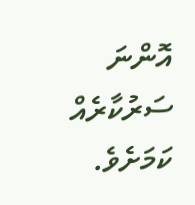އޮންނަ ސަރުކާރެއް ކަމަށެވެ.